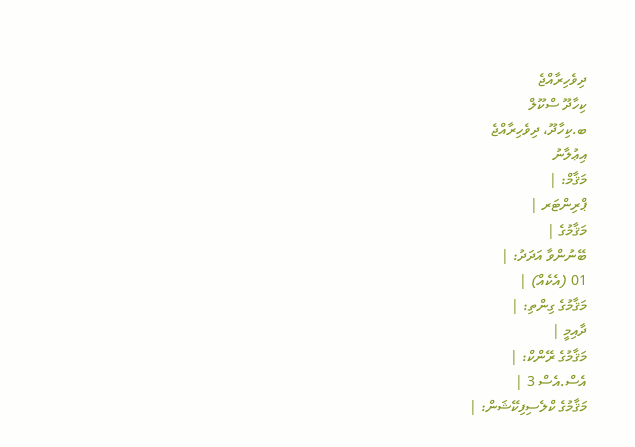ދިވެހިރާއްޖެ
ކިހާދޫ ސްކޫލް
ބ.ކިހާދޫ، ދިވެހިރާއްޖެ
އިޢުލާނު
މަޤާމް: |
ޕްރިންޓަރ |
މަޤާމުގެ |
ބޭނުންވާ އަދަދު: |
01 (އެކެއް) |
މަޤާމުގެ ގިންތި: |
ދާއިމީ |
މަޤާމުގެ ރޭންކް: |
އެސް.އެސް 3 |
މަޤާމުގެ ކްލެސިފިކޭޝަން: |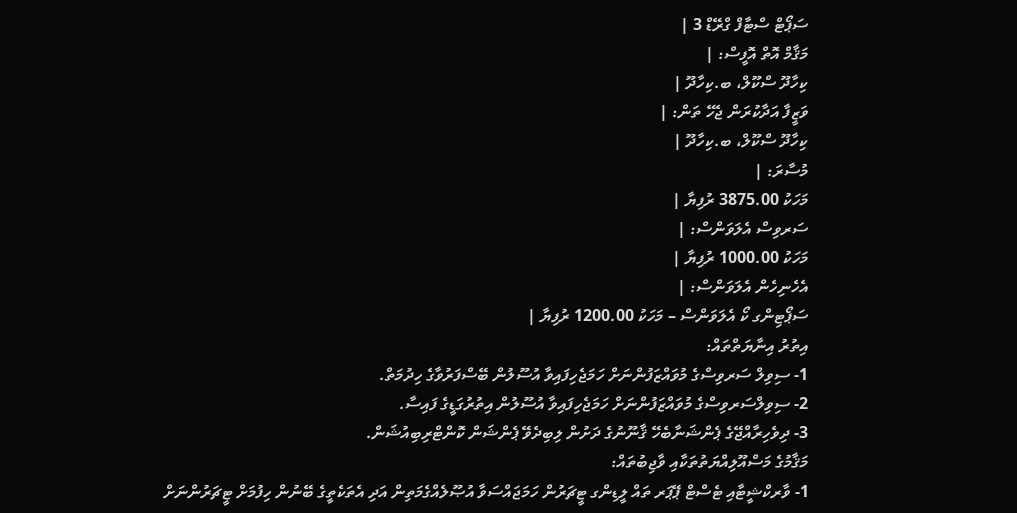ސަޕޯޓް ސްޓާފް ގްރޭޑް 3 |
މަޤާމް އޮތް އޮފީސް: |
ކިހާދޫ ސްކޫލް، ބ.ކިހާދޫ |
ވަޒީފާ އަދާކުރަން ޖެހޭ ތަން: |
ކިހާދޫ ސްކޫލް، ބ.ކިހާދޫ |
މުސާރަ: |
މަހަކު 3875.00 ރުފިޔާ |
ސަރވިސް އެލަވަންސް: |
މަހަކު 1000.00 ރުފިޔާ |
އެހެނިހެން އެލަވަންސް: |
ސަޕޯޓިންގ ކޯ އެލަވަންސް – މަހަކު 1200.00 ރުފިޔާ |
އިތުރު އިނާޔަތްތައް:
1- ސިވިލް ސަރވިސްގެ މުވައްޒަފުންނަށް ހަމަޖެހިފައިވާ އުސޫލުން ބޭސްފަރުވާގެ ހިދުމަތް.
2- ސިވިލްސަރވިސްގެ މުވައްޒަފުންނަށް ހަމަޖެހިފައިވާ އުސޫލުން އިތުރުގަޑީގެ ފައިސާ.
3- ދިވެހިރާއްޖޭގެ ޕެންޝަނާބެހޭ ޤާނޫނުގެ ދަށުން ލިބިދެވޭ ޕެންޝަން ކޮންޓްރިބިއުޝަން.
މަޤާމުގެ މަސްއޫލިއްޔަތުތަކާއި ވާޖިބުތައް:
1- ވާރކްޝީޓާއި ޓެސްޓް ޕޭޕަރ ތައް ލީޑިންގ ޓީޗަރުން ހަމަޖައްސަވާ އުޞޫލެއްގެމަތިން އަދި އެތަކެތީގެ ބޭނުން ހިފުމަށް ޓީޗަރުންނަށް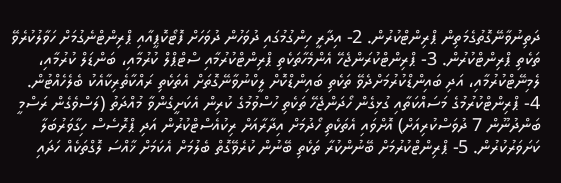ދަތިނުވާނޭގޮތުގެމަތިން ޕްރިންޓްކުރުން. 2- އިދާރީ ހިންގުމުގައި ދުވަހުން ދުވަހަށް ފޮޓޯކޮޕީއާއި ޕްރިންޓްނެގުމަށް ހަވާލުކުރެވޭ ތަކެތި ޕްރިންޓްކުރުން. 3- ޕްރިންޓްކުރަންޖެހޭ އެންމެހާތަކެތި ޕްރިންޓްކުރުމާއި ސްޓްޕްލް ކުރުމާއި، ބަންޑަލް ކުރުމާއި، ލެމިނޭޓްކުރުމާއި، އަދި ބައިންޑްކުރުމަށްދެވޭ ތަކެތި ބައިންޑްކޮށް ލީކްނުވާނޭގޮތަށް އެތަކެތި ރައްކާތެރިކާއެކު ބެލެހެއްޓުން. 4- ޕްރިންޓްކުރުމުގެ މަސައްކަތާއި ގުޅިގެން ހޯދަންޖެހޭ ތަކެތި ހުސްވުމުގެ ކުރިން އެކަށީގެންވާ މުއްދަތު (ލަސްވެގެން ރަސްމީ ބަންދުނޫން 7 ދުވަސްކުރިއަށް) އޮށްވައި އެތަކެތި ހޯދުމަށް އިދާރާއަށް ރިކުއެސްޓްކުރުން އަދި ޕްރޮސެސް ހިގާވަރުބަލާ ކަށަވަރުކުރުން. 5- ޕްރިންޓްކުރުމަށް ބޭނުންކުރާ ތަކެތި ބޭނުން ކުރެވޭގޮތް ބެލުމަށް އެކަމަށް ޚާއްސަ ލޮގްތަކެއް ހަދައި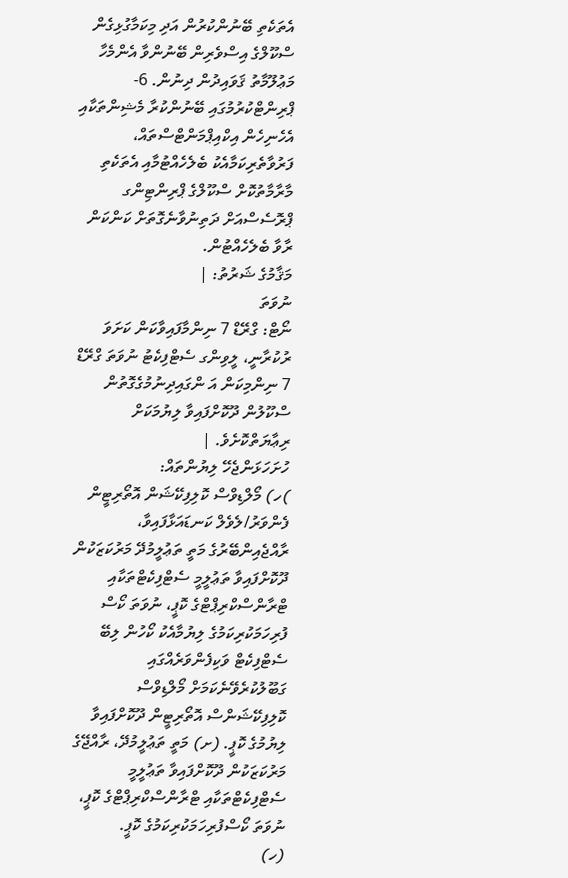އެތަކެތި ބޭނުންކުރުން އަދި މިކަމާގުޅިގެން ސްކޫލްގެ އިސްވެރިން ބޭނުންވާ އެންމެހާ މަޢުލޫމާތު ޤަވައިދުން ދިނުން. 6- ޕްރިންޓްކުރުމުގައި ބޭނުންކުރާ މެޝިންތަކާއި އެހެނިހެން އިކްއިޕްމަންޓްސްތައް، ފަރުވާތެރިކަމާއެކު ބެލެހެއްޓުމާއި އެތަކެތި މާރާމާތުކޮށް ސްކޫލްގެ ޕްރިންޓިންގ ޕްރޮސެސްއަށް ދަތިނުވާނެގޮތަށް ކަންކަން ރާވާ ބެލެހެއްޓުން.
މަޤާމުގެ ޝަރުތު: |
ނުވަތަ
ނޯޓް: ގްރޭޑް 7 ނިންމާފައިވާކަން ކަށަވަ ރުކުރާނީ، ލީވިންގ ސެޓްފިކެޓު ނުވަތަ ގްރޭޑް 7 ނިންމިކަން އަ ންގައިދިނުމުގެގޮތުން ސްކޫލުން ދޫކޮށްފައިވާ ލިޔުމަކަށް ރިޢާޔަތްކޮށެވެ. |
ހުށަހަޅަންޖެހޭ ލިޔުންތައް:
)ހ) މޯލްޑިވްސް ކޮލިފިކޭޝަން އޮތޯރިޓީން ފެންވަރު/ލެވެލް ކަނޑައަޅާފައިވާ، ރާއްޖެއިންބޭރުގެ މަތީ ތަޢުލީމުދޭ މަރުކަޒަކުން ދޫކޮށްފައިވާ ތަޢުލީމީ ސެޓްފިކެޓްތަކާއި ޓްރާންސްކްރިޕްޓްގެ ކޮޕީ، ނުވަތަ ކޯސް ފުރިހަމަކުރިކަމުގެ ލިޔުމާއެކު ކޯހުން ލިބޭ ސެޓްފިކެޓް ވަކިފެންވަރެއްގައި ގަބޫލުކުރެވޭނެކަމަށް މޯލްޑިވްސް ކޮލިފިކޭޝަންސް އޮތޯރިޓީން ދޫކޮށްފައިވާ ލިޔުމުގެ ކޮޕީ. (ށ) މަތީ ތަޢުލީމުދޭ، ރާއްޖޭގެ މަރުކަޒަކުން ދޫކޮށްފައިވާ ތަޢުލީމީ ސެޓްފިކެޓްތަކާއި ޓްރާންސްކްރިޕްޓްގެ ކޮޕީ، ނުވަތަ ކޯސްފުރިހަމަކުރިކަމުގެ ކޮޕީ.
(ހ)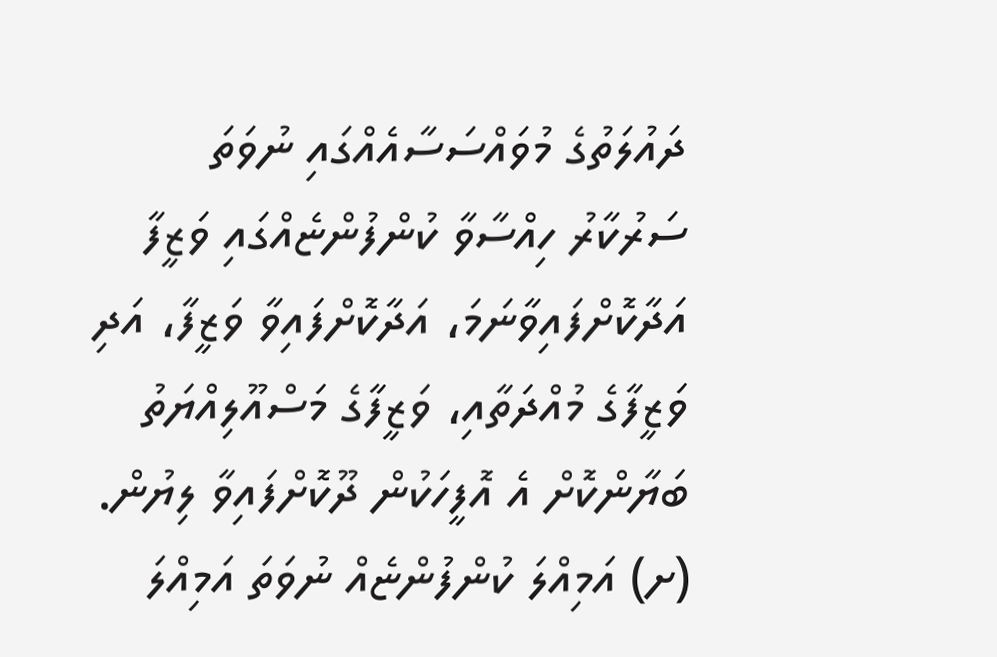ދައުލަތުގެ މުވައްސަސާއެއްގައި ނުވަތަ ސަރުކާރު ހިއްސާވާ ކުންފުންޏެއްގައި ވަޒީފާ އަދާކޮށްފައިވާނަމަ، އަދާކޮށްފައިވާ ވަޒީފާ، އަދި ވަޒީފާގެ މުއްދަތާއި، ވަޒީފާގެ މަސްއޫލިއްޔަތު ބަޔާންކޮށް އެ އޮފީހަކުން ދޫކޮށްފައިވާ ލިޔުން. (ށ) އަމިއްލަ ކުންފުންޏެއް ނުވަތަ އަމިއްލަ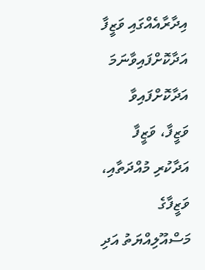އިދާރާއެއްގައި ވަޒީފާ އަދާކޮށްފައިވާނަމަ އަދާކޮށްފައިވާ ވަޒީފާ، ވަޒީފާ އަދާކުރި މުއްދަތާއި، ވަޒީފާގެ މަސްއޫލިއްޔަތު އަދި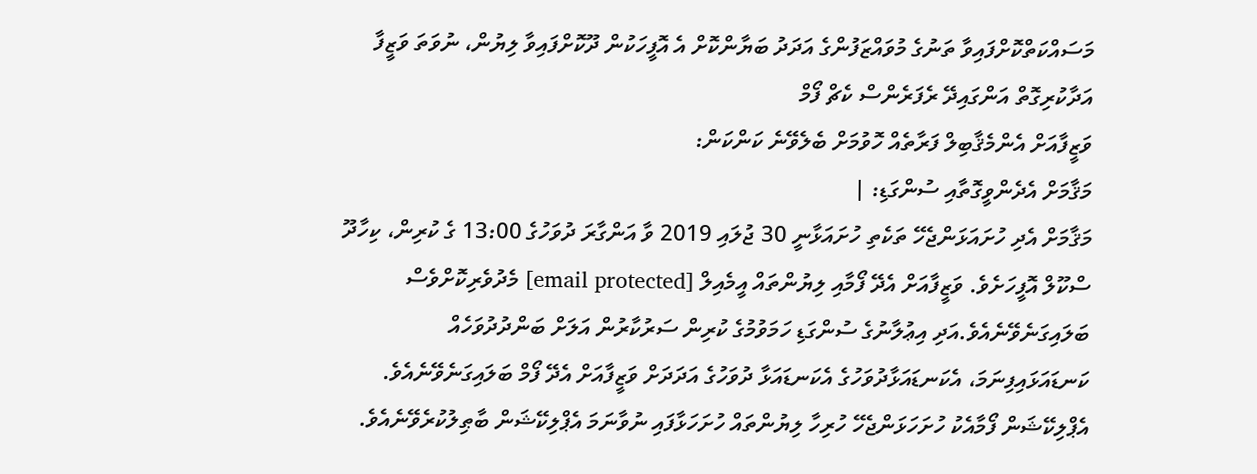މަސައްކަތްކޮށްފައިވާ ތަނުގެ މުވައްޒަފުންގެ އަދަދު ބަޔާންކޮށް އެ އޮފީހަކުން ދޫކޮށްފައިވާ ލިޔުން، ނުވަތަ ވަޒީފާ އަދާކުރިގޮތް އަންގައިދޭ ރެފަރެންސް ކެޗް ފޯމް
ވަޒީފާއަށް އެންމެޤާބިލް ފަރާތެއް ހޮވުމަށް ބެލެވޭނެ ކަންކަން:
މަޤާމަށް އެދެންވީގޮތާއި ސުންގަޑި: |
މަޤާމަށް އެދި ހުށައަޅަންޖެހޭ ތަކެތި ހުށައަޅާނީ 30 ޖުލައި 2019 ވާ އަންގާރަ ދުވަހުގެ 13:00 ގެ ކުރިން، ކިހާދޫ ސްކޫލް އޮފީހަށެވެ. ވަޒީފާއަށް އެދޭ ފޯމާއި ލިޔުންތައް އީމެއިލް [email protected] މެދުވެރިކޮށްވެސް ބަލައިގަނެވޭނެއެވެ.އަދި އިޢުލާނުގެ ސުންގަޑި ހަމަވުމުގެ ކުރިން ސަރުކާރުން އަލަށް ބަންދުދުވަހެއް ކަނޑައަޅައިފިނަމަ، އެކަނޑައަޅާދުވަހުގެ އެކަނޑައަޅާ ދުވަހުގެ އަދަދަށް ވަޒީފާއަށް އެދޭ ފޯމް ބަލައިގަނެވޭނެއެވެ. އެޕްލިކޭޝަން ފޯމާއެކު ހުށަހަޅަންޖެހޭ ހުރިހާ ލިޔުންތައް ހުށަހަޅާފައި ނުވާނަމަ އެޕްލިކޭޝަން ބާޠިލުކުރެވޭނެއެވެ.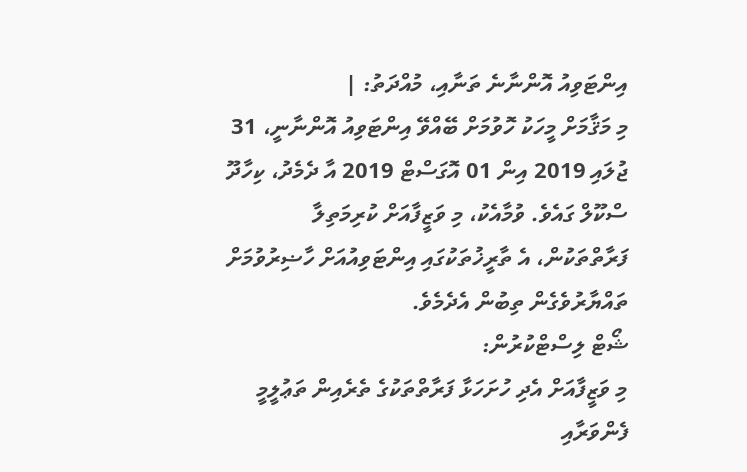އިންޓަވިއު އޮންނާނެ ތަނާއި، މުއްދަތު: |
މި މަޤާމަށް މީހަކު ހޮވުމަށް ބޭއްވޭ އިންޓަވިއު އޮންނާނީ، 31 ޖުލައި 2019 އިން 01 އޮގަސްޓް 2019 އާ ދެމެދު، ކިހާދޫ ސްކޫލް ގައެވެ. ވުމާއެކު، މި ވަޒީފާއަށް ކުރިމަތިލާ ފަރާތްތަކުން، އެ ތާރީޚުތަކުގައި އިންޓަވިއުއަށް ހާޟިރުވުމަށް ތައްޔާރުވެގެން ތިބުން އެދެމެވެ.
ޝޯޓް ލިސްޓްކުރުން:
މި ވަޒީފާއަށް އެދި ހުށަހަޅާ ފަރާތްތަކުގެ ތެރެއިން ތަޢުލީމީ ފެންވަރާއި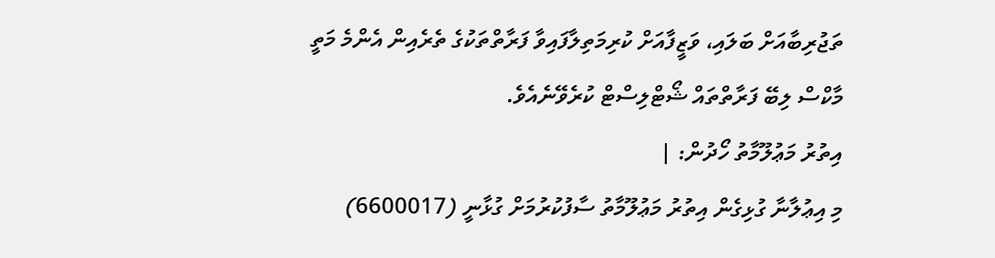ތަޖުރިބާއަށް ބަލައި، ވަޒީފާއަށް ކުރިމަތިލާފައިވާ ފަރާތްތަކުގެ ތެރެއިން އެންމެ މަތީ މާކްސް ލިބޭ ފަރާތްތައް ޝޯޓްލިސްޓް ކުރެވޭނެއެވެ.
އިތުރު މަޢުލޫމާތު ހޯދުން: |
މި އިޢުލާނާ ގުޅިގެން އިތުރު މަޢުލޫމާތު ސާފުކުރުމަށް ގުޅާނީ (6600017)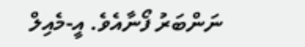ނަންބަރު ފޯނާއެވެ. އީ-މެއިލް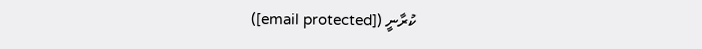ކުރާނީ ([email protected])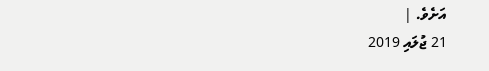އަށެވެ. |
21 ޖުލައި 2019